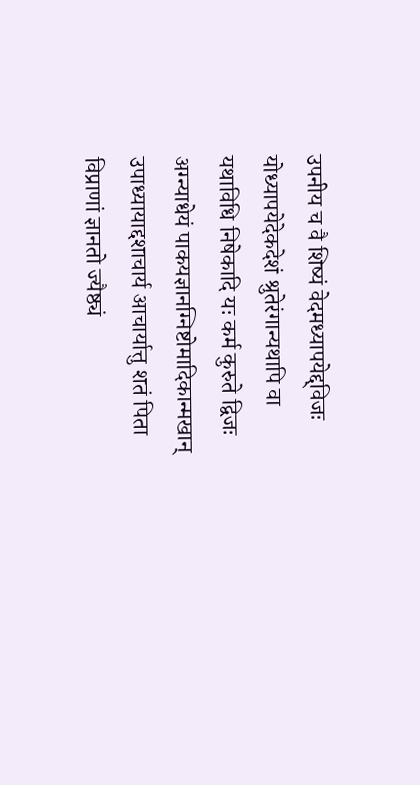उपनीय च वै शिष्यं वेदमध्यापयेद्द्विजः
योध्यापयेदेकदेशं श्रुतेरंगान्यथापि वा
यथाविधि निषेकादि यः कर्म कुरुते द्विजः
अग्न्याधेयं पाकयज्ञानग्निष्टोमादिकान्मखान्
उपाध्यायाद्दशाचार्य आचार्यात्तु शतं पिता
विप्राणां ज्ञानतो ज्यैष्ठ्यं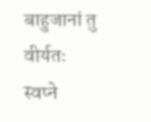बाहुजानां तु वीर्यतः
स्वप्ने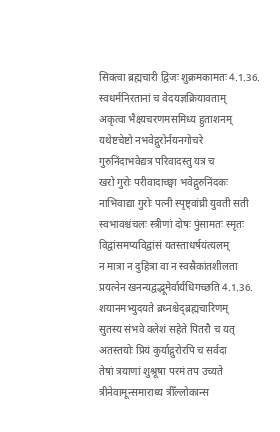सिक्त्वा ब्रह्मचारी द्विजः शुक्रमकामतः 4.1.36.
स्वधर्मनिरतानां च वेदयज्ञक्रियावताम्
अकृत्वा भैक्ष्यचरणमसमिध्य हुताशनम्
यथेष्टचेष्टो नभवेद्गुरोर्नयनगोचरे
गुरुनिंदाभवेद्यत्र परिवादस्तु यत्र च
खरो गुरोः परीवादाच्छ्वा भवेद्गुरुनिंदकः
नाभिवाद्या गुरोः पत्नी स्पृष्ट्वांघ्री युवती सती
स्वभावश्चंचलः स्त्रीणां दोषः पुंसामतः स्मृतः
विद्वांसमप्यविद्वांसं यतस्ताधर्षयंत्यलम्
न मात्रा न दुहित्रा वा न स्वस्रैकांतशीलता
प्रयत्नेन खनन्यद्वद्भूमेर्वार्यधिगच्छति 4.1.36.
शयानमभ्युदयते ब्रध्नश्चेद्ब्रह्मचारिणम्
सुतस्य संभवे क्लेशं सहेते पितरौ च यत्
अतस्तयोः प्रियं कुर्याद्गुरोरपि च सर्वदा
तेषां त्रयाणां शुश्रूषा परमं तप उच्यते
त्रीनेवामून्समाराध्य त्रीँल्लोकान्स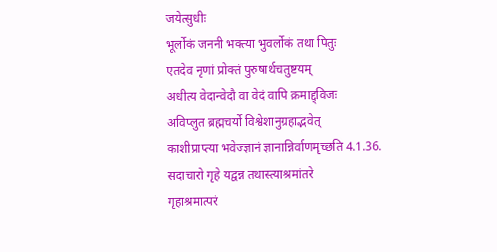जयेत्सुधीः
भूर्लोकं जननी भक्त्या भुवर्लोकं तथा पितुः
एतदेव नृणां प्रोक्तं पुरुषार्थचतुष्टयम्
अधीत्य वेदान्वेदौ वा वेदं वापि क्रमाद्द्विजः
अविप्लुत ब्रह्मचर्यो विश्वेशानुग्रहाद्भवेत्
काशीप्राप्त्या भवेज्ज्ञानं ज्ञानान्निर्वाणमृच्छति 4.1.36.
सदाचारो गृहे यद्वन्न तथास्त्याश्रमांतरे
गृहाश्रमात्परं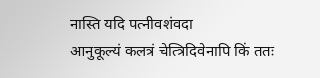नास्ति यदि पत्नीवशंवदा
आनुकूल्यं कलत्रं चेत्त्रिदिवेनापि किं ततः